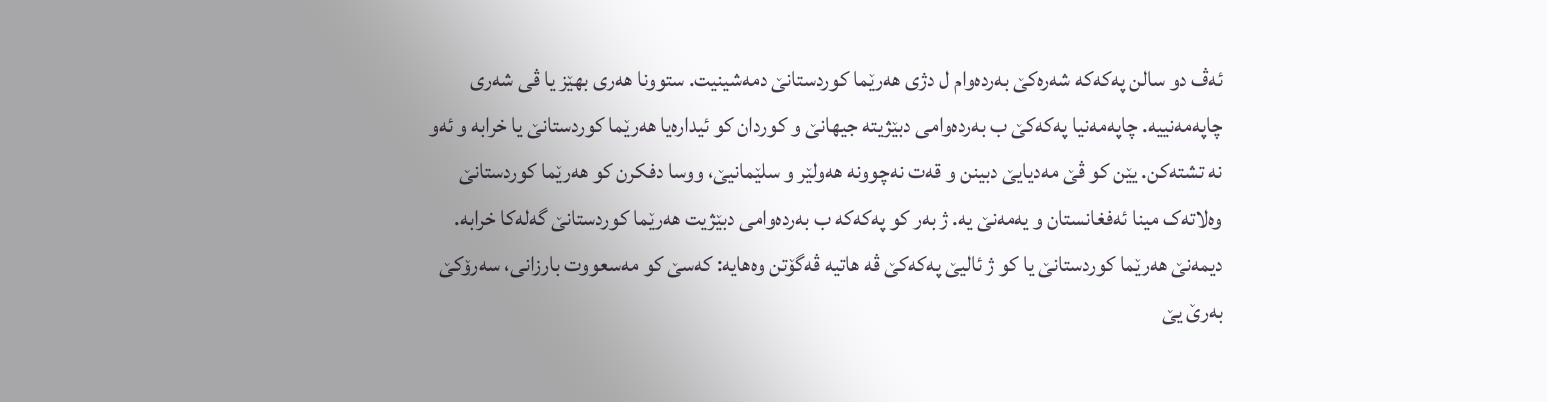ئەڤ دو سالن پەکەکە شەرەکێ بەردەوام ل دژی ھەرێما کوردستانێ دمەشینیت. ستوونا ھەری بهێز یا ڤی شەری چاپەمەنییە. چاپەمەنیا پەکەکێ ب بەردەوامی دبێژیتە جیھانێ و کوردان کو ئیدارەیا ھەرێما کوردستانێ یا خرابە و ئەو نە تشتەکن. یێن کو ڤێ مەدیایێ دبینن و قەت نەچوونە هەولێر و سلێمانیێ، ووسا دفکرن کو ھەرێما کوردستانێ وەلاتەک مینا ئەفغانستان و یەمەنێ یە. ژ بەر کو پەکەکە ب بەردەوامی دبێژیت ھەرێما کوردستانێ گەلەکا خرابە.
دیمەنێ ھەرێما کوردستانێ یا کو ژ ئالیێ پەکەکێ ڤە ھاتیە ڤەگۆتن وەھایە: کەسێ کو مەسعووت بارزانی، سەرۆکێ بەرێ یێ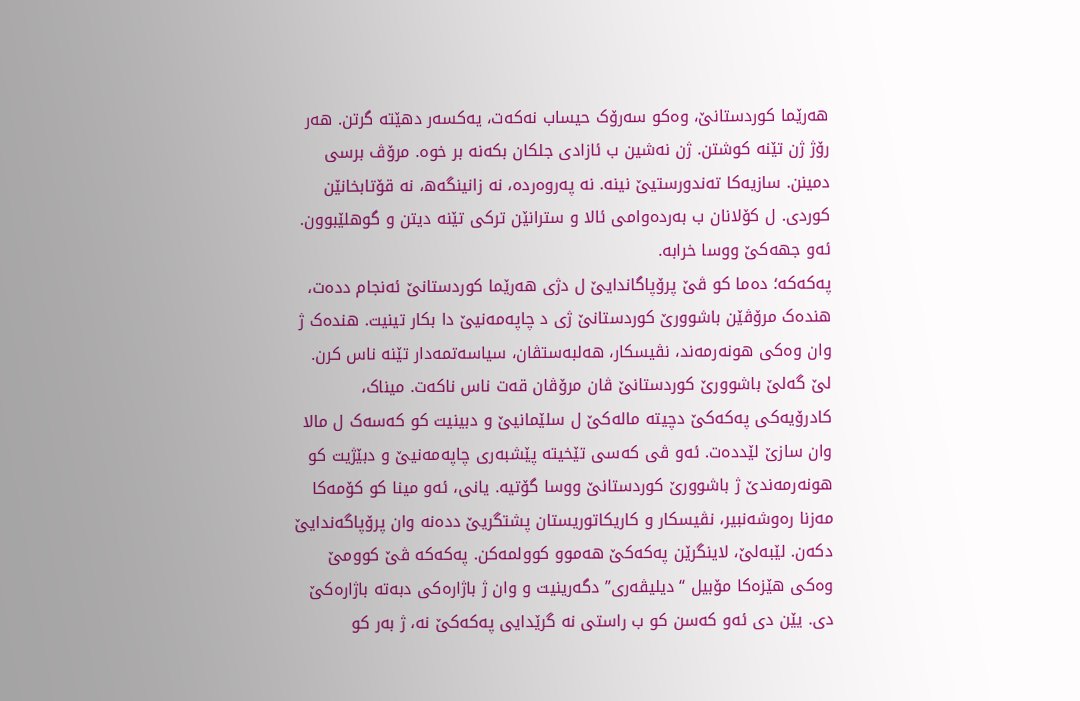ھەرێما کوردستانێ، وەکو سەرۆک حیساب نەکەت، یەکسەر دهێتە گرتن. ھەر رۆژ ژن تێنە کوشتن. ژن نەشین ب ئازادی جلکان بکەنە بر خوە. مرۆڤ برسی دمینن. سازیەکا تەندورستیێ نینە. نە پەروەردە، نە زانینگەھ، نە قۆتابخانێن کوردی. ل کۆلانان ب بەردەوامی ئالا و سترانێن ترکی تێنە دیتن و گوهلێبوون. ئەو جهەکێ ووسا خرابە.
پەکەکە؛ دەما کو ڤێ پرۆپاگاندایێ ل دژی ھەرێما کوردستانێ ئەنجام ددەت، ھندەک مرۆڤێن باشوورێ کوردستانێ ژی د چاپەمەنیێ دا بکار تینیت. ھندەک ژ وان وەکی ھونەرمەند، نڤیسکار، ھەلبەستڤان، سیاسەتمەدار تێنە ناس کرن. لێ گەلێ باشوورێ کوردستانێ ڤان مرۆڤان قەت ناس ناکەت. میناک، کادرۆیەکی پەکەکێ دچیتە مالەکێ ل سلێمانیێ و دبینیت کو کەسەک ل مالا وان سازێ لێددەت. ئەو ڤی کەسی تێخیتە پێشبەری چاپەمەنیێ و دبێژیت کو ھونەرمەندێ ژ باشوورێ کوردستانێ ووسا گۆتیە. یانی، ئەو مینا کو کۆمەکا مەزنا رەوشەنبیر، نڤیسکار و کاریکاتوریستان پشتگریێ ددەنە وان پرۆپاگەندایێ دکەن. لێبەلێ، لاینگرێن پەکەکێ ھەموو کوولمەکن. پەکەکە ڤێ کوومێ وەکی ھێزەکا مۆبیل “دیلیڤەری” دگەرینیت و وان ژ باژارەکی دبەتە باژارەکێ دی. یێن دی ئەو کەسن کو ب راستی نە گرێدایی پەکەکێ نە، ژ بەر کو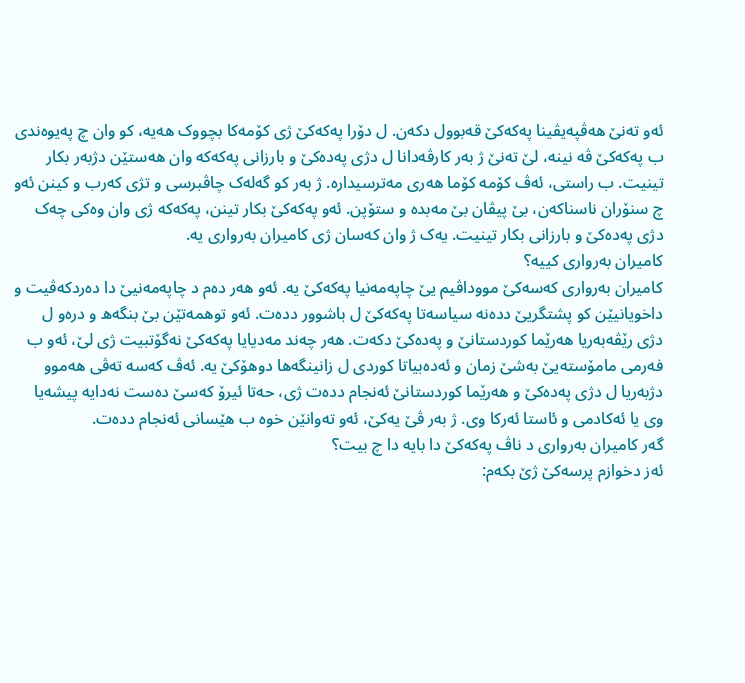ئەو تەنێ ھەڤپەیڤینا پەکەکێ قەبوول دکەن. ل دۆرا پەکەکێ ژی کۆمەکا بچووک ھەیە، کو وان چ پەیوەندی ب پەکەکێ ڤە نینە، لێ تەنێ ژ بەر کارڤەدانا ل دژی پەدەکێ و بارزانی پەکەکە وان ھەستێن دژبەر بکار تینیت. ب راستی، ئەڤ کۆمە کۆما ھەری مەترسیدارە. ژ بەر کو گەلەک چاڤبرسی و تژی کەرب و کینن ئەو چ سنۆران ناسناکەن، بێ پیڤان بێ مەبدە و ستۆپن. ئەو پەکەکێ بکار تینن، پەکەکە ژی وان وەکی چەک دژی پەدەکێ و بارزانی بکار تینیت. یەک ژ وان کەسان ژی کامیران بەرواری یە.
کامیران بەرواری کییە؟
کامیران بەرواری کەسەکێ مووداڤیم یێ چاپەمەنیا پەکەکێ یە. ئەو ھەر دەم د چاپەمەنیێ دا دەردکەڤیت و داخویانیێن کو پشتگریێ ددەنە سیاسەتا پەکەکێ ل باشوور ددەت. ئەو توهمەتێن بێ بنگەھ و درەو ل دژی رێڤەبەریا ھەرێما کوردستانێ و پەدەکێ دکەت. ھەر چەند مەدیایا پەکەکێ نەگۆتبیت ژی لێ، ئەو ب فەرمی مامۆستەیێ بەشێ زمان و ئەدەبیاتا کوردی ل زانینگەھا دوھۆکێ یە. ئەڤ کەسە تەڤی ھەموو دژبەریا ل دژی پەدەکێ و ھەرێما کوردستانێ ئەنجام ددەت ژی، حەتا ئیرۆ کەسێ دەست نەدایە پیشەیا وی یا ئەکادمی و ئاستا ئەرکا وی. ژ بەر ڤێ یەکێ، ئەو تەوانێن خوە ب ھێسانی ئەنجام ددەت.
گەر کامیران بەرواری د ناڤ پەکەکێ دا بایە دا چ بیت؟
ئەز دخوازم پرسەکێ ژێ بکەم: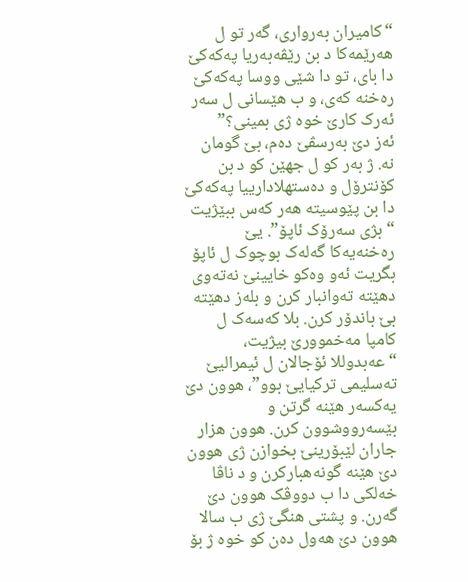“کامیران بەرواری، گەر تو ل ھەرێمەکا د بن رێڤەبەریا پەکەکێ دا بای، تو دا شێی ووسا پەکەکێ رەخنە کەی، و ب ھێسانی ل سەر ئەرک کارێ خوە ژی بمینی؟”
ئەز دێ بەرسڤێ دەم، بێ گومان نە. ژ بەر کو ل جھێن کو د بن کۆنترۆل و دەستھلادارییا پەکەکێ دا بن پێوسیتە ھەر کەس ببێژیت “بژی سەرۆک ئاپۆ”. یێ رەخنەیەکا گەلەک بوچوک ل ئاپۆ بگریت ئەو وەکو خایینێ نەتەوی دهێتە تەوانبار کرن و بلەز دهێتە بێ باندۆر کرن. بلا کەسەک ل کامپا مەخموورێ بیژیت، “عەبدوللا ئۆجالان ل ئیمرالیێ تەسلیمی ترکیایێ بوو”، ھوون دێ یەکسەر هێنە گرتن و بێسەرووشوون کرن. ھوون ھزار جاران لێبۆرینێ بخوازن ژی ھوون دێ هێنە گونەھبارکرن و د ناڤا خەلکی دا ب دووڤک ھوون دێ گەرن. و پشتی هنگێ ژی ب سالا ھوون دێ ھەول دەن کو خوە ژ بۆ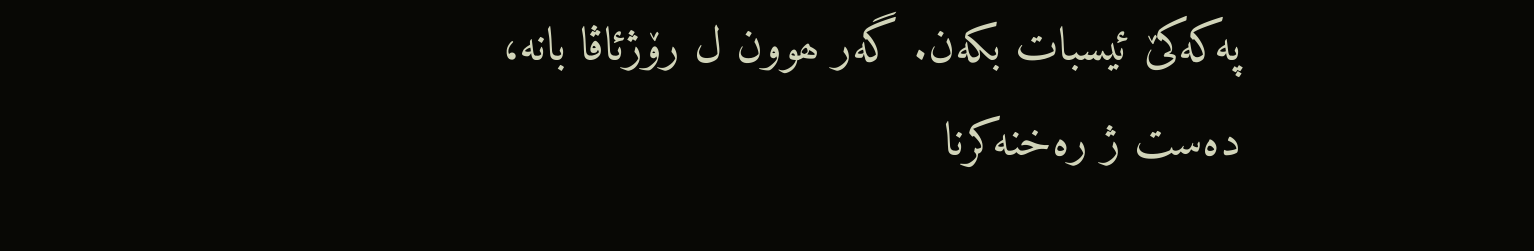پەکەکێ ئیسبات بکەن. گەر ھوون ل رۆژئاڤا بانە، دەست ژ رەخنەکرنا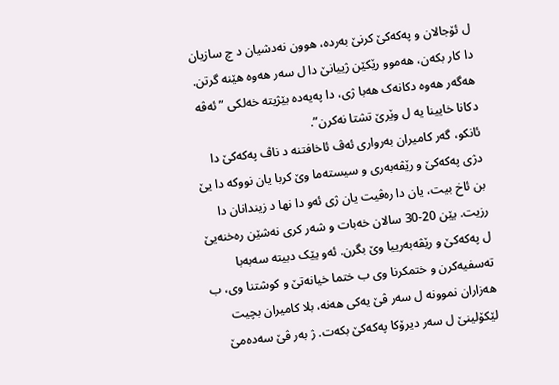ل ئۆجالان و پەکەکێ کرنێ بەردە، هوون نەدشیان د چ سازیان دا کار بکەن، ھەموو رێکێن ژییانێ دا ل سەر هەوە هێنە گرتن. هەگەر هەوە دکانەک ھەبا ژی، دا پەیەدە بێژیتە خەلکی ” ئەڤە دکانا خایینا یە ل وێرێ تشتا نەکرن”.
ئانکو، گەر کامیران بەرواری ئەڤ ئاخافتنە د ناڤ پەکەکێ دا دژی پەکەکێ و رێڤەبەری و سیستەما وێ کربا یان نووکە دا یێ بن ئاخ بیت، یان دا رەڤیت یان ژی ئەو دا نھا د زیندانان دا رزیت. یێن 20-30 سالان خەبات و شەر کری نەشێن رەخنەیێ ل پەکەکێ و رێڤەبەرییا وێ بگرن. ئەو یێک دبیتە سەبەبا تەسفیەکرن و ختمکرنا وی ب ختما خیانەتێ و کوشتنا وی، ب ھەزاران نموونە ل سەر ڤێ یەکی ھەنە، بلا کامیران بچیت لێکۆلینێ ل سەر دیرۆکا پەکەکێ بکەت. ژ بەر ڤێ سەدەمێ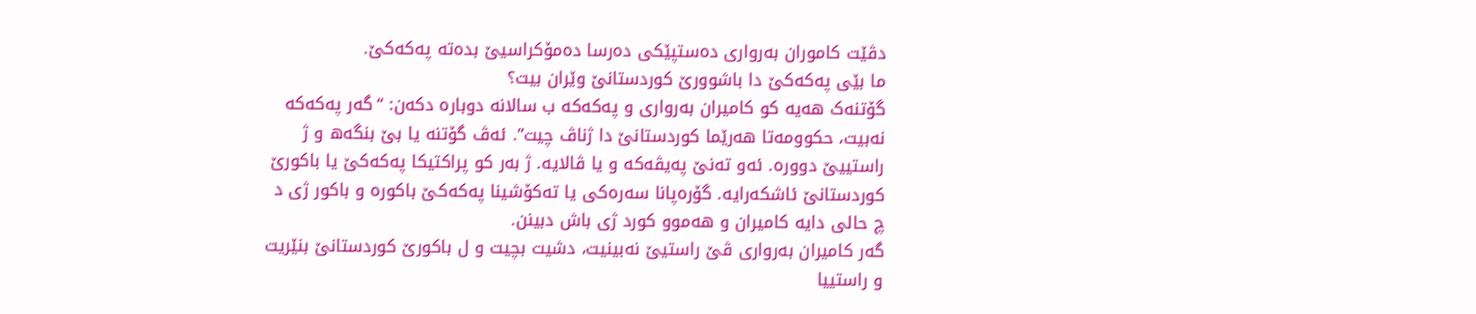دڤێت کاموران بەرواری دەستپێکی دەرسا دەمۆکراسیێ بدەتە پەکەکێ.
ما بێی پەکەکێ دا باشوورێ کوردستانێ وێران بیت؟
گۆتنەک ھەیە کو کامیران بەرواری و پەکەکە ب سالانە دوبارە دکەن: “گەر پەکەکە نەبیت، حکوومەتا ھەرێما کوردستانێ دا ژناڤ چیت”. ئەڤ گۆتنە یا بێ بنگەھ و ژ راستییێ دوورە. ئەو تەنێ پەیڤەکە و یا ڤالایە. ژ بەر کو پراکتیکا پەکەکێ یا باکورێ کوردستانێ ئاشکەرایە. گۆرەپانا سەرەکی یا تەکۆشینا پەکەکێ باکورە و باکور ژی د چ حالی دایە کامیران و ھەموو کورد ژی باش دبینن.
گەر کامیران بەرواری ڤێ راستیێ نەبینیت، دشیت بچیت و ل باکورێ کوردستانێ بنێریت و راستییا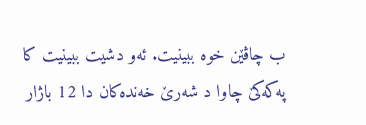ب چاڤێن خوە ببینیت. ئەو دشیت ببینیت کا پەکەکێ چاوا د شەرێ خەندەکان دا 12 باژار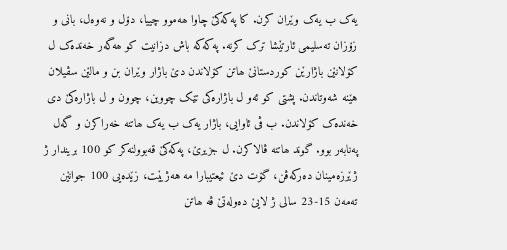یەک ب یەک وێران کرن. کا پەکەکێ چاوا ھەموو چییا، دۆل و نەوەل، بانی و زۆزان تەسلیمی ئارتێشا ترک کرنە. پەکەکە باش دزانیت کو ھەگەر خەندەک ل کۆلانێن باژارێن کوردستانێ ھاتن کۆلاندن دێ باژار وێران بن و مالێن سڤیلان هێنە شەوتاندن. پشتی کو ئەو ل باژارەکی تێک چووین، چوون و ل باژارەکێ دی خەندەک کۆلاندن. ب ڤی ئاوایی، باژار یەک ب یەک ھاتنە خەراکرن و گەل پەنابەر بوو. گوند ھاتنە ڤالاکرن. ل جزیرێ، پەکەکێ قەبوولنەکر کو 100 بریندار ژ ژێرزەمینان دەرکەڤن، گۆت دێ ئیعتیبارا مە هەژیێت، زێدەیی 100 جوانێن تەمەن 15-23 سالی ژ لایێ دەولەتێ ڤە ھاتن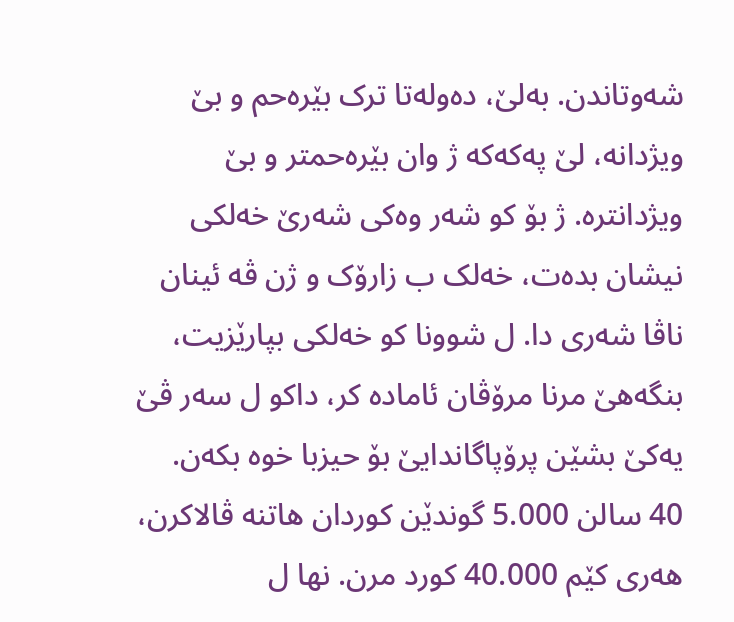شەوتاندن. بەلێ، دەولەتا ترک بێرەحم و بێ ویژدانە، لێ پەکەکە ژ وان بێرەحمتر و بێ ویژدانترە. ژ بۆ کو شەر وەکی شەرێ خەلکی نیشان بدەت، خەلک ب زارۆک و ژن ڤە ئینان ناڤا شەری دا. ل شوونا کو خەلکی بپارێزیت، بنگەھێ مرنا مرۆڤان ئامادە کر، داکو ل سەر ڤێ یەکێ بشێن پرۆپاگاندایێ بۆ حیزبا خوە بکەن.
40 سالن 5.000 گوندێن کوردان ھاتنە ڤالاکرن، ھەری کێم 40.000 کورد مرن. نھا ل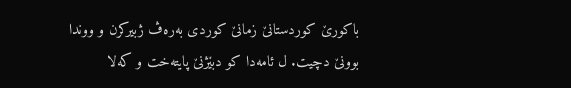باکورێ کوردستانێ زمانێ کوردی بەرەڤ ژبیرکرن و ووندا بوونێ دچیت. ل ئامەدا کو دبێژنێ پایتەخت و کەلا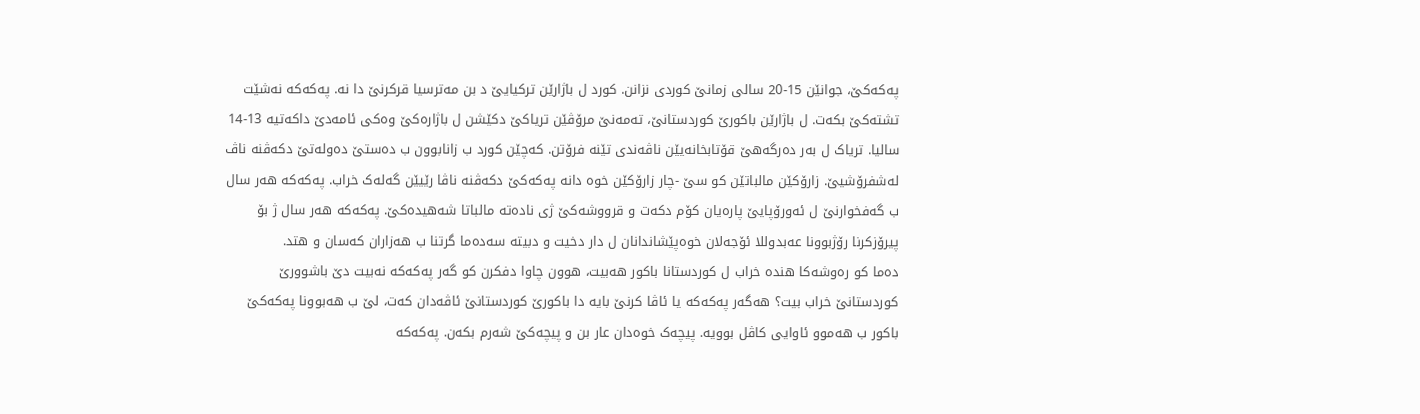پەکەکێ، جوانێن 15-20 سالی زمانێ کوردی نزانن. کورد ل باژارێن ترکیایێ د بن مەترسیا قرکرنێ دا نە. پەکەکە نەشێت تشتەکێ بکەت. ل باژارێن باکورێ کوردستانێ، تەمەنێ مرۆڤێن تریاکێ دکێشن ل باژارەکێ وەکی ئامەدێ داکەتیە 13-14 سالیا. تریاک ل بەر دەرگەهێ قۆتابخانەیێن ناڤەندی تێنە فرۆتن. کەچێن کورد ب زانابوون ب دەستێ دەولەتێ دکەڤنە ناڤ لەشفرۆشیێ. زارۆکێن مالباتێن کو سێ -چار زارۆکێن خوە دانە پەکەکێ دکەڤنە ناڤا رێیێن گەلەک خراب. پەکەکە ھەر سال ب گەفخوارنێ ل ئەورۆپایێ پارەیان کۆم دکەت و قرووشەکێ ژی نادەتە مالباتا شەھیدەکێ. پەکەکە ھەر سال ژ بۆ پیرۆزکرنا رۆژبوونا عەبدوللا ئۆجەلان خوەپێشاندانان ل دار دخیت و دبیتە سەدەما گرتنا ب ھەزاران کەسان و ھتد.
دەما کو رەوشەکا ھندە خراب ل کوردستانا باکور ھەبیت، ھوون چاوا دفکرن کو گەر پەکەکە نەبیت دێ باشوورێ کوردستانێ خراب بیت؟ ھەگەر پەکەکە یا ئاڤا کرنێ بایە دا باکورێ کوردستانێ ئاڤەدان کەت، لێ ب هەبوونا پەکەکێ باکور ب ھەموو ئاوایی کاڤل بوویە. پیچەک خوەدان عار بن و پیچەکێ شەرم بکەن. پەکەکە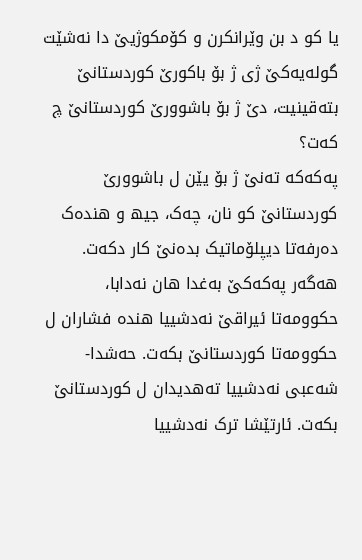یا کو د بن وێرانکرن و کۆمکوژیێ دا نەشێت گولەیەکێ ژی ژ بۆ باکورێ کوردستانێ بتەقینیت، دێ ژ بۆ باشوورێ کوردستانێ چ کەت؟
پەکەکە تەنێ ژ بۆ یێن ل باشوورێ کوردستانێ کو نان، چەک، جیھ و ھندەک دەرفەتا دیپلۆماتیک بدەنێ کار دکەت. ھەگەر پەکەکێ بەغدا هان نەدابا، حکوومەتا ئیراقێ نەدشییا هندە فشاران ل حکوومەتا کوردستانێ بکەت. حەشدا-شەعبی نەدشییا تەهدیدان ل کوردستانێ بکەت. ئارتێشا ترک نەدشییا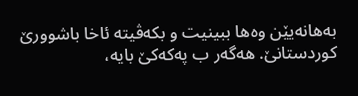بەهانەیێن وەھا ببینیت و بکەڤیتە ئاخا باشوورێ کوردستانێ. ھەگەر ب پەکەکێ بایە،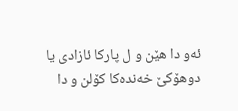ئەو دا هێن و ل پارکا ئازادی یا دوھۆکێ خەندەکا کۆلن و دا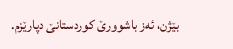بێژن، ئەز باشوورێ کوردستانێ دپارێزم.